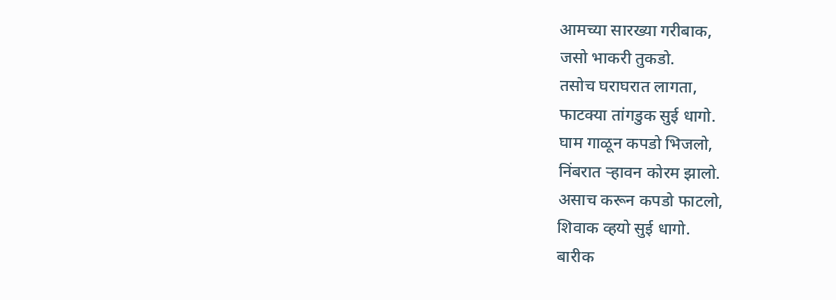आमच्या सारख्या गरीबाक,
जसो भाकरी तुकडो.
तसोच घराघरात लागता,
फाटक्या तांगडुक सुई धागो.
घाम गाळून कपडो भिजलो,
निंबरात ऱ्हावन कोरम झालो.
असाच करून कपडो फाटलो,
शिवाक व्हयो सुई धागो.
बारीक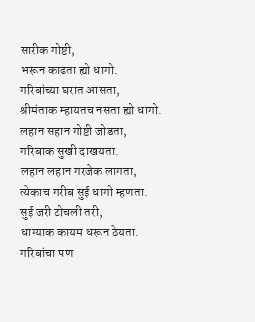सारीक गोष्टी,
भरून काढता ह्यो धागो.
गरिबांच्या घरात आसता,
श्रीमंताक म्हायतच नसता ह्यो धागो.
लहान सहान गोष्टी जोडता,
गरिबाक सुखी दाखयता.
लहान लहान गरजेक लागता,
त्येकाच गरीब सुई धागो म्हणता.
सुई जरी टोचली तरी,
धाग्याक कायम धरून ठेयता.
गरिबांचा पण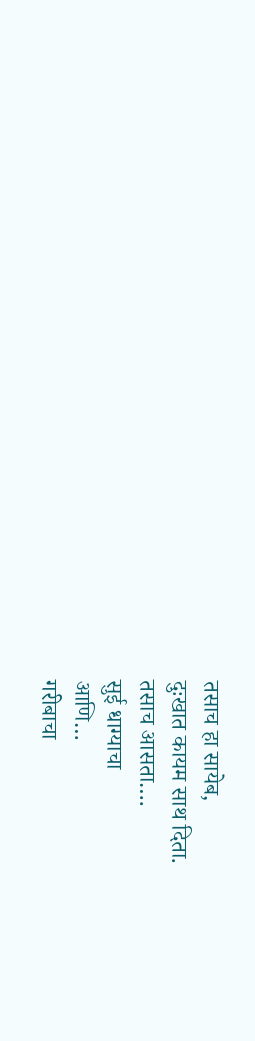तसाच हा सायेब,
दुःखात कायम साथ दिता.
तसाच आसता….
सुई धाग्याचा
आणि…
गरीबाचा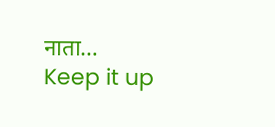नाता…
Keep it up